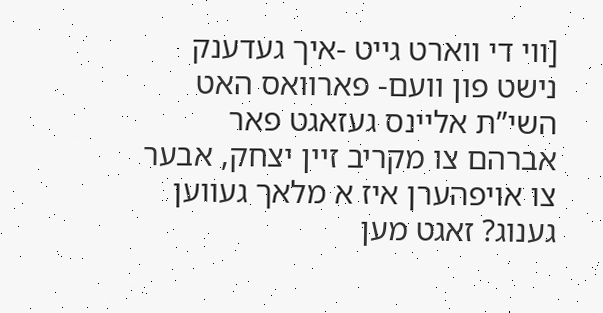[ווי די ווארט גייט -איך געדענק נישט פון וועם- פארוואס האט השי”ת אליינס געזאגט פאר אברהם צו מקריב זיין יצחק, אבער צו אויפהערן איז א מלאך געווען גענוג? זאגט מען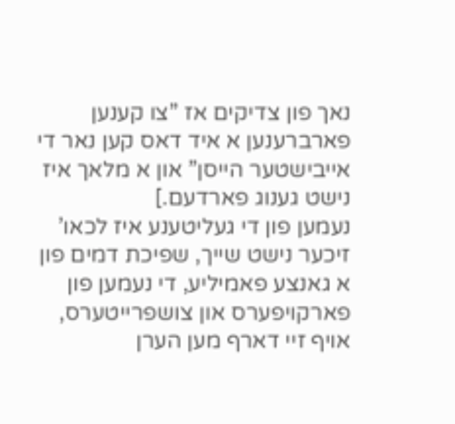נאך פון צדיקים אז ”צו קענען פארברענען א איד דאס קען נאר די אייבישטער הייסן” און א מלאך איז נישט גענוג פארדעם.]
נעמען פון די געליטענע איז לכאו’ זיכער נישט שייך, שפיכת דמים פון א גאנצע פאמיליע, די נעמען פון פארקויפערס און צושפרייטערס, אויף זיי דארף מען הערן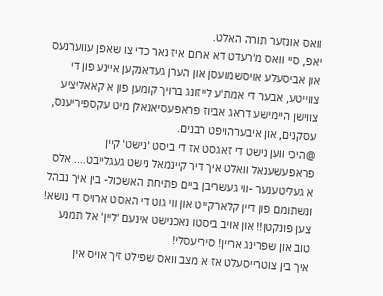וואס אונזער תורה האלט.
יאפ, סיי וואס מ'רעדט דא ארום איז נאר כדי צו שאפן עווערנעס און אביסעלע אויסשמועסן און הערן געדאנקען איינע פון די צווייטע, אבער די אמת'ע לייזונג ברויך קומען פון א קאאליציע צווישן היימישע דראג אביוז פראפעסיאנאלן מיט עקספיריענס, עסקנים, און איבערהויפט רבנים.
@היכי ווען נישט די זאגסט אז די ביסט 'נישט' קיין פראפעשענאל וואלט איך דיר קיינמאל נישט געגלייבט.... אלס א געליטענער -ווי געשריבן ביים פתיחת האשכול- בין איך נבהל ונשתומם פון דיין קלארקייט און ווי גוט די האסט ארויס די נושא! צען פונקטן!! און אויב ביסטו נאכנישט אינעם 'ליין' אל תמנע טוב און שפרינג אריין! סיריעסלי!
איך בין צוטרייסעלט אז א מצב וואס שפילט זיך אויס אין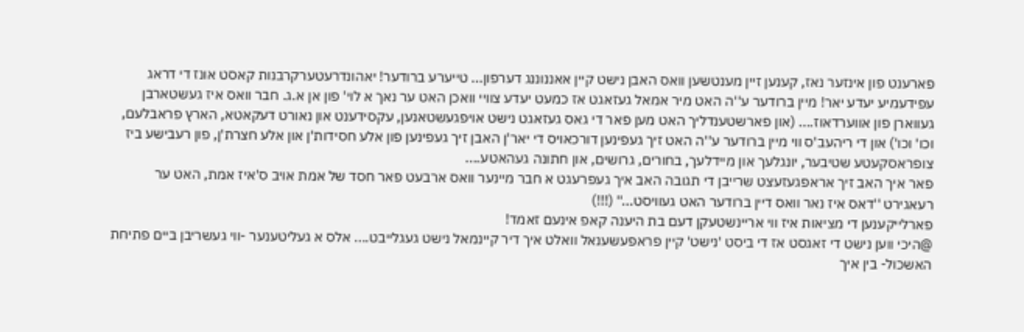פארענט פון אינזער נאז, קענען זיין מענטשען וואס האבן נישט קיין אאננוננג דערפון... טייערע ברודער! יאהונדרעטערקרבנות קאסט אונז די דראג עפידעמיע יעדע יאר! מיין ברודער ע''ה האט מיר אמאל געזאגט אז כמעט יעדע צוויי וואכן האט ער נאך א לוי' פון אן א.ג. חבר וואס איז געשטארבן געווארן פון אווערדאוז.... (און פארשטענדליך האט מען פאר די גאס געזאגט נישט אויפגעשטאנען, עקסידענט און נאורט דעקאטא, הארץ פראבלעם, וכו' וכו') און די ריהעב'ס ווי מיין ברודער ע''ה האט זיך געפינען דורכאויס די יאר'ן האבן זיך געפינען פון אלע חסידות'ן און אלע חצרת'ן, פון רעבישע ביז צופראסקעטע שטיבער, יונגלעך און מיידלעך, בחורים, גרושים, און חתונה געהאטע....
פאר איך האב זיך אראפגעזעצט שרייבן די תגובה האב איך געפרעגט א חבר מיינער וואס ארבעט פאר חסד של אמת אויב ס'איז אמת, האט ער רעאגירט ''דאס איז נאר וואס דיין ברודער האט געוויסט...'' (!!!)
פארלייקענען די מציאות איז ווי אריינשטעקן דעם בת היענה קאפ אינעם זאמד!
@היכי ווען נישט די זאגסט אז די ביסט 'נישט' קיין פראפעשענאל וואלט איך דיר קיינמאל נישט געגלייבט.... אלס א געליטענער -ווי געשריבן ביים פתיחת האשכול- בין איך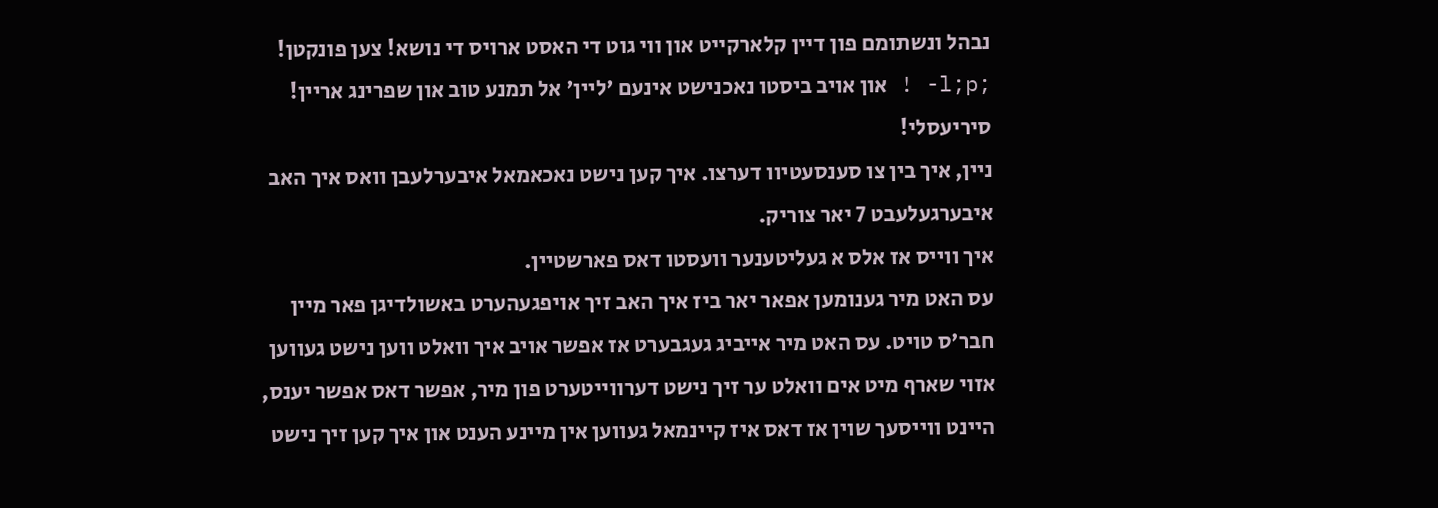נבהל ונשתומם פון דיין קלארקייט און ווי גוט די האסט ארויס די נושא! צען פונקטן! ;l;p- ! און אויב ביסטו נאכנישט אינעם 'ליין' אל תמנע טוב און שפרינג אריין! סיריעסלי!
ניין, איך בין צו סענסעטיוו דערצו. איך קען נישט נאכאמאל איבערלעבן וואס איך האב איבערגעלעבט 7 יאר צוריק.
איך ווייס אז אלס א געליטענער וועסטו דאס פארשטיין.
עס האט מיר גענומען אפאר יאר ביז איך האב זיך אויפגעהערט באשולדיגן פאר מיין חבר'ס טויט. עס האט מיר אייביג געגבערט אז אפשר אויב איך וואלט ווען נישט געווען אזוי שארף מיט אים וואלט ער זיך נישט דערווייטערט פון מיר, אפשר דאס אפשר יענס, היינט ווייסעך שוין אז דאס איז קיינמאל געווען אין מיינע הענט און איך קען זיך נישט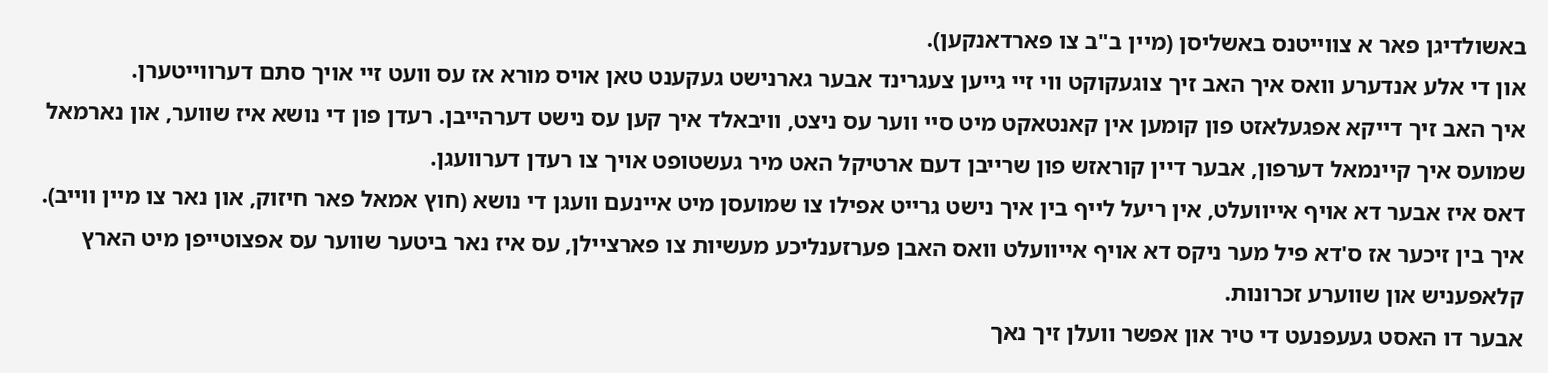באשולדיגן פאר א צווייטנס באשליסן (מיין ב"ב צו פארדאנקען).
און די אלע אנדערע וואס איך האב זיך צוגעקוקט ווי זיי גייען צעגרינד אבער גארנישט געקענט טאן אויס מורא אז עס וועט זיי אויך סתם דערווייטערן.
איך האב זיך דייקא אפגעלאזט פון קומען אין קאנטאקט מיט סיי ווער עס ניצט, וויבאלד איך קען עס נישט דערהייבן. רעדן פון די נושא איז שווער, און נארמאל שמועס איך קיינמאל דערפון, אבער דיין קוראזש פון שרייבן דעם ארטיקל האט מיר געשטופט אויך צו רעדן דערוועגן.
דאס איז אבער דא אויף אייוועלט, אין ריעל לייף בין איך נישט גרייט אפילו צו שמועסן מיט איינעם וועגן די נושא (חוץ אמאל פאר חיזוק, און נאר צו מיין ווייב).
איך בין זיכער אז ס'דא פיל מער ניקס דא אויף אייוועלט וואס האבן פערזענליכע מעשיות צו פארציילן, עס איז נאר ביטער שווער עס אפצוטייפן מיט הארץ קלאפעניש און שווערע זכרונות.
אבער דו האסט געעפנעט די טיר און אפשר וועלן זיך נאך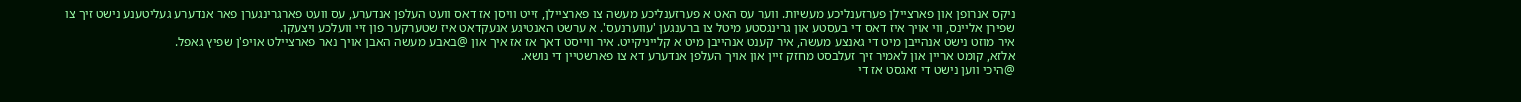ניקס אנרופן און פארציילן פערזענליכע מעשיות. ווער עס האט א פערזענליכע מעשה צו פארציילן, זייט וויסן אז דאס וועט העלפן אנדערע, עס וועט פארגרינגערן פאר אנדערע געליטענע נישט זיך צו שפירן אליינס, ווי אויך איז דאס די בעסטע און גרינגסטע מיטל צו ברענגען 'עווערנעס'. א ערשט האנטיגע אנעקדאט איז שטערקער פון זיי וועלכע ויצעקו.
איר מוזט נישט אנהייבן מיט די גאנצע מעשה, איר קענט אנהייבן מיט א קלייניקייט. איר ווייסט דאך אז אז איך און @באבע מעשה האבן אויך נאר פארציילט אויפ'ן שפיץ גאפל.
אלזא, קומט אריין און לאמיר זיך זעלבסט מחזק זיין און אויך העלפן אנדערע דא צו פארשטיין די נושא.
@היכי ווען נישט די זאגסט אז די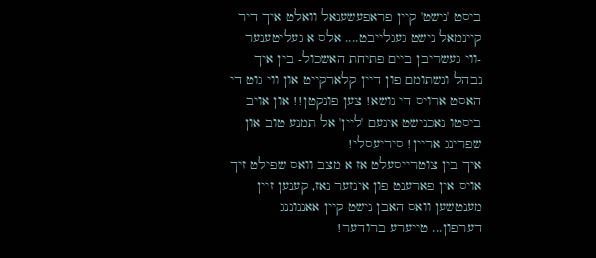ביסט 'נישט' קיין פראפעשענאל וואלט איך דיר קיינמאל נישט געגלייבט.... אלס א געליטענער -ווי געשריבן ביים פתיחת האשכול- בין איך נבהל ונשתומם פון דיין קלארקייט און ווי גוט די האסט ארויס די נושא! צען פונקטן!! און אויב ביסטו נאכנישט אינעם 'ליין' אל תמנע טוב און שפרינג אריין! סיריעסלי!
איך בין צוטרייסעלט אז א מצב וואס שפילט זיך אויס אין פארענט פון אינזער נאז, קענען זיין מענטשען וואס האבן נישט קיין אאננוננג דערפון... טייערע ברודער!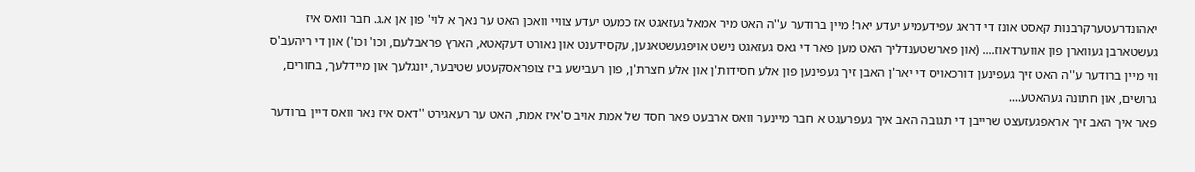יאהונדרעטערקרבנות קאסט אונז די דראג עפידעמיע יעדע יאר! מיין ברודער ע''ה האט מיר אמאל געזאגט אז כמעט יעדע צוויי וואכן האט ער נאך א לוי' פון אן א.ג. חבר וואס איז געשטארבן געווארן פון אווערדאוז.... (און פארשטענדליך האט מען פאר די גאס געזאגט נישט אויפגעשטאנען, עקסידענט און נאורט דעקאטא, הארץ פראבלעם, וכו' וכו') און די ריהעב'ס ווי מיין ברודער ע''ה האט זיך געפינען דורכאויס די יאר'ן האבן זיך געפינען פון אלע חסידות'ן און אלע חצרת'ן, פון רעבישע ביז צופראסקעטע שטיבער, יונגלעך און מיידלעך, בחורים, גרושים, און חתונה געהאטע....
פאר איך האב זיך אראפגעזעצט שרייבן די תגובה האב איך געפרעגט א חבר מיינער וואס ארבעט פאר חסד של אמת אויב ס'איז אמת, האט ער רעאגירט ''דאס איז נאר וואס דיין ברודער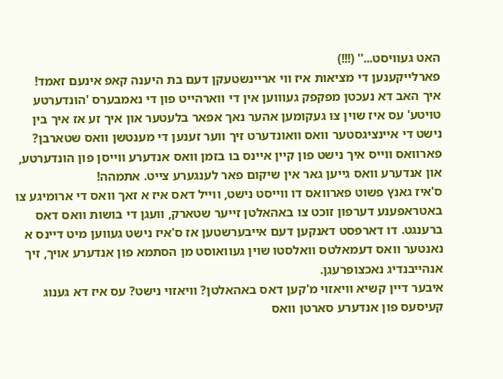האט געוויסט...'' (!!!)
פארלייקענען די מציאות איז ווי אריינשטעקן דעם בת היענה קאפ אינעם זאמד!
איך האב דא נעכטן מפקפק געוווען אין די ווארהייט פון די נאמבערס 'הונדערטע טויטע' עס איז שוין צו געקומען אהער נאך אפאר בלעטער און איך זע אז איך בין נישט די איינציגסטער וואס וואונדערט זיך ווער זענען די מענטשן וואס שטארבן? פארוואס ווייס איך נישט פון קיין איינס בו בזמן וואס אנדערע ווייסן פון הונדערטע, און אנדערע וואס גייען גאר אין שיקום פאר לענגערע צייט. אתמהה!
ס'איז גאנץ פשוט פארוואס דו ווייסט נישט, ווייל דאס איז א זאך וואס די ארומיגע צו באטראפענע דערפון זוכט צו באהאלטן זייער שטארק, וועגן די בושות וואס דאס ברענגט. דו דארפסט דאנקען דעם אייבערשטען אז ס'איז נישט געווען מיט דיינס א נאנטער וואס דעמאלטס וואלסטו שוין געוואוסט מן הסתמא פון אנדערע אויך, זיך אנהייבנדיג נאכצופרעגן.
איבער דיין קשיא וויאזוי מ'קען דאס באהאלטן? וויאזוי נישט? עס איז דא גענוג קעיסעס פון אנדערע סארטן וואס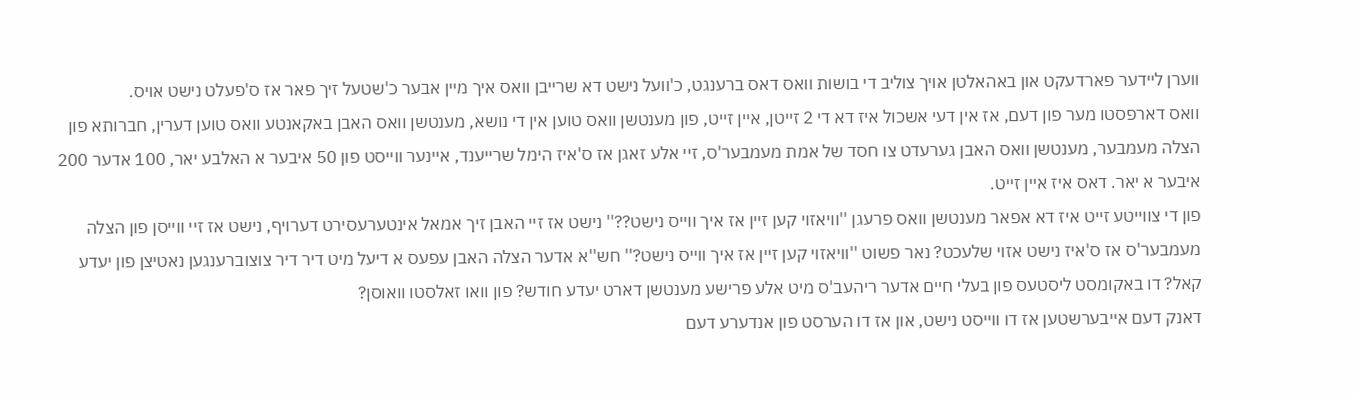ווערן ליידער פארדעקט און באהאלטן אויך צוליב די בושות וואס דאס ברענגט, כ'וועל נישט דא שרייבן וואס איך מיין אבער כ'שטעל זיך פאר אז ס'פעלט נישט אויס.
וואס דארפסטו מער פון דעם, אז אין דעי אשכול איז דא די 2 זייטן, איין זייט, פון מענטשן וואס טוען אין די נושא, מענטשן וואס האבן באקאנטע וואס טוען דערין, חברותא פון הצלה מעמבער, מענטשן וואס האבן גערעדט צו חסד של אמת מעמבער'ס, זיי אלע זאגן אז ס'איז הימל שרייענד, איינער ווייסט פון 50 איבער א האלבע יאר, 100 אדער 200 איבער א יאר. דאס איז איין זייט.
פון די צווייטע זייט איז דא אפאר מענטשן וואס פרעגן ''וויאזוי קען זיין אז איך ווייס נישט??'' נישט אז זיי האבן זיך אמאל אינטערעסירט דערויף, נישט אז זיי ווייסן פון הצלה מעמבער'ס אז ס'איז נישט אזוי שלעכט? נאר פשוט ''וויאזוי קען זיין אז איך ווייס נישט?'' חש''א אדער הצלה האבן עפעס א דיעל מיט דיר דיר צוצוברענגען נאטיצן פון יעדע קאל? דו באקומסט ליסטעס פון בעלי חיים אדער ריהעב'ס מיט אלע פרישע מענטשן דארט יעדע חודש? פון וואו זאלסטו וואוסן?
דאנק דעם אייבערשטען אז דו ווייסט נישט, און אז דו הערסט פון אנדערע דעם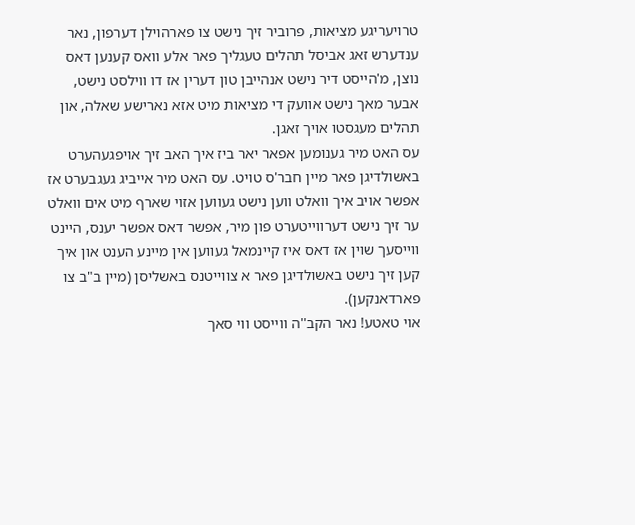טרויעריגע מציאות, פרוביר זיך נישט צו פארהוילן דערפון, נאר ענדערש זאג אביסל תהלים טעגליך פאר אלע וואס קענען דאס נוצן, מ'הייסט דיר נישט אנהייבן טון דערין אז דו ווילסט נישט, אבער מאך נישט אוועק די מציאות מיט אזא נארישע שאלה, און תהלים מעגסטו אויך זאגן.
עס האט מיר גענומען אפאר יאר ביז איך האב זיך אויפגעהערט באשולדיגן פאר מיין חבר'ס טויט. עס האט מיר אייביג געגבערט אז אפשר אויב איך וואלט ווען נישט געווען אזוי שארף מיט אים וואלט ער זיך נישט דערווייטערט פון מיר, אפשר דאס אפשר יענס, היינט ווייסעך שוין אז דאס איז קיינמאל געווען אין מיינע הענט און איך קען זיך נישט באשולדיגן פאר א צווייטנס באשליסן (מיין ב"ב צו פארדאנקען).
אוי טאטע! נאר הקב''ה ווייסט ווי סאך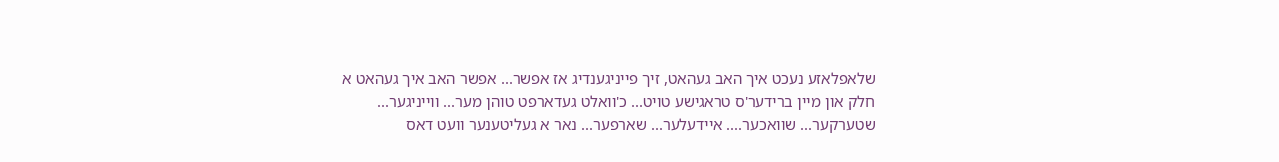שלאפלאזע נעכט איך האב געהאט, זיך פייניגענדיג אז אפשר... אפשר האב איך געהאט א חלק און מיין ברידער'ס טראגישע טויט... כ'וואלט געדארפט טוהן מער... ווייניגער... שטערקער... שוואכער.... איידעלער... שארפער... נאר א געליטענער וועט דאס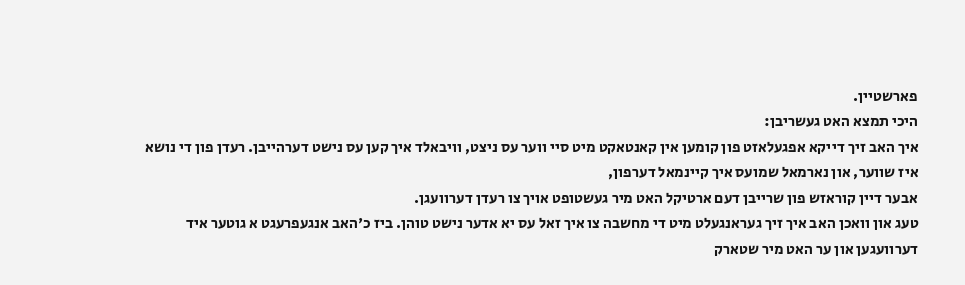פארשטיין.
היכי תמצא האט געשריבן:
איך האב זיך דייקא אפגעלאזט פון קומען אין קאנטאקט מיט סיי ווער עס ניצט, וויבאלד איך קען עס נישט דערהייבן. רעדן פון די נושא איז שווער, און נארמאל שמועס איך קיינמאל דערפון,
אבער דיין קוראזש פון שרייבן דעם ארטיקל האט מיר געשטופט אויך צו רעדן דערוועגן.
טעג און וואכן האב איך זיך געראנגעלט מיט די מחשבה צו איך זאל עס יא אדער נישט טוהן. ביז כ'האב אנגעפרעגט א גוטער איד דערוועגען און ער האט מיר שטארק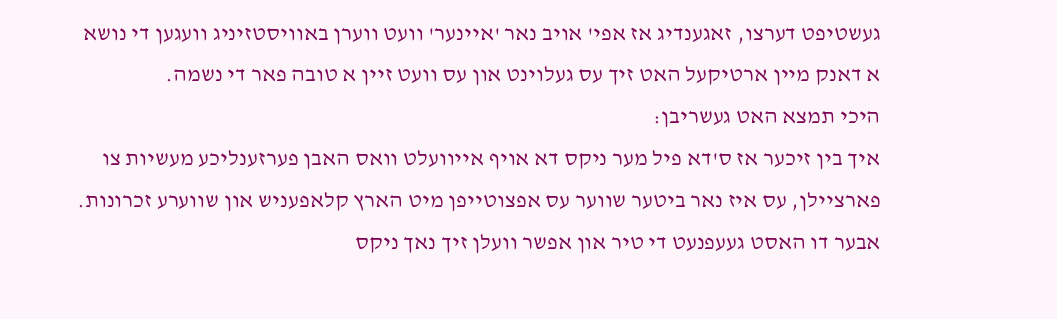געשטיפט דערצו, זאגענדיג אז אפי' אויב נאר 'איינער' וועט ווערן באוויסטזיניג וועגען די נושא א דאנק מיין ארטיקעל האט זיך עס געלוינט און עס וועט זיין א טובה פאר די נשמה.
היכי תמצא האט געשריבן:
איך בין זיכער אז ס'דא פיל מער ניקס דא אויף אייוועלט וואס האבן פערזענליכע מעשיות צו פארציילן, עס איז נאר ביטער שווער עס אפצוטייפן מיט הארץ קלאפעניש און שווערע זכרונות.
אבער דו האסט געעפנעט די טיר און אפשר וועלן זיך נאך ניקס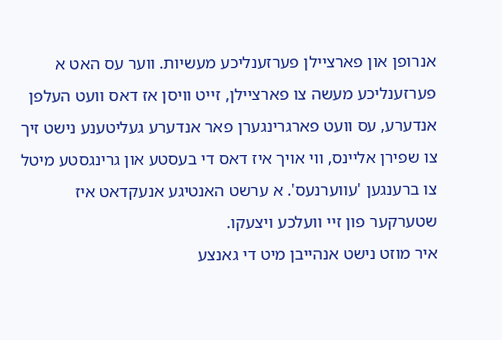אנרופן און פארציילן פערזענליכע מעשיות. ווער עס האט א פערזענליכע מעשה צו פארציילן, זייט וויסן אז דאס וועט העלפן אנדערע, עס וועט פארגרינגערן פאר אנדערע געליטענע נישט זיך צו שפירן אליינס, ווי אויך איז דאס די בעסטע און גרינגסטע מיטל צו ברענגען 'עווערנעס'. א ערשט האנטיגע אנעקדאט איז שטערקער פון זיי וועלכע ויצעקו.
איר מוזט נישט אנהייבן מיט די גאנצע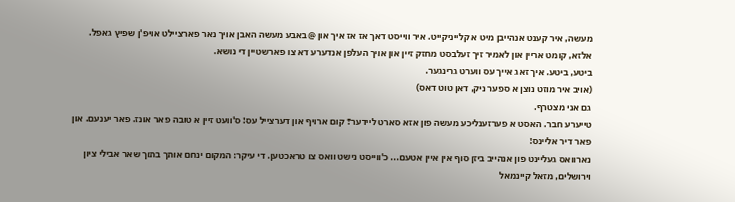מעשה, איר קענט אנהייבן מיט א קלייניקייט. איר ווייסט דאך אז אז איך און @באבע מעשה האבן אויך נאר פארציילט אויפ'ן שפיץ גאפל.
אלזא, קומט אריין און לאמיר זיך זעלבסט מחזק זיין און אויך העלפן אנדערע דא צו פארשטיין די נושא.
ביטע, ביטע. איך זאג אייך עס ווערט גרינגער.
(אויב איר מוזט נוצן א ספער ניק, דאן טוט דאס)
גם אני מצטרף.
טייערע חבר. האסט א פערזענליכע מעשה פון אזא סארט ליידער? קום ארויף און דערצייל עס! ס'וועט זיין א טובה פאר אונז. פאר יענעם. און פאר דיר אליינס!
נארוואס געליינט פון אנהייב ביזן סוף אין איין אטעם... כ'ווייסט נישט וואס צו טראכטען. די עיקר: המקום ינחם אותך בתוך שאר אבילי ציון וירושלים, מזאל קיינמאל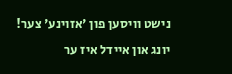נישט וויסען פון 'אזוינע' צער!
יונג און איידל איז ער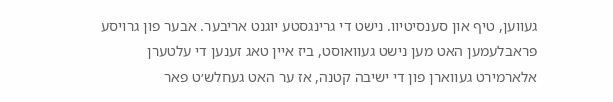געווען, טיף און סענסיטיוו. נישט די גרינגסטע יוגנט אריבער. אבער פון גרויסע פראבלעמען האט מען נישט געוואוסט, ביז איין טאג זענען די עלטערן אלארמירט געווארן פון די ישיבה קטנה, אז ער האט געחלש׳ט פאר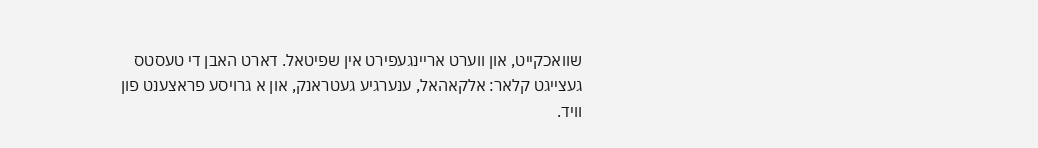שוואכקייט, און ווערט אריינגעפירט אין שפיטאל. דארט האבן די טעסטס געצייגט קלאר: אלקאהאל, ענערגיע געטראנק, און א גרויסע פראצענט פון וויד.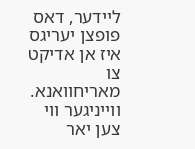ליידער, דאס פופצן יעריגס איז אן אדיקט צו מאריחוואנא.
ווייניגער ווי צען יאר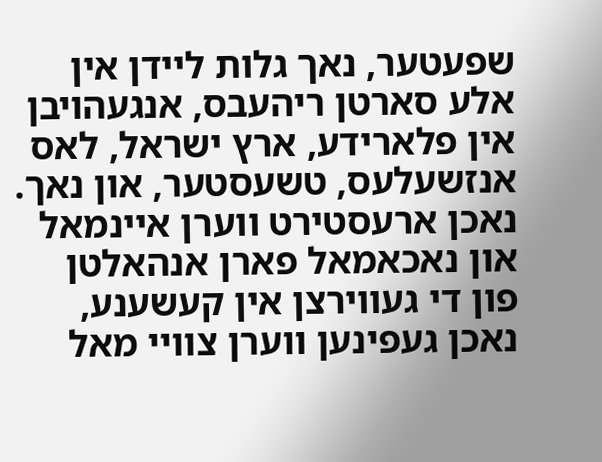שפעטער, נאך גלות ליידן אין אלע סארטן ריהעבס, אנגעהויבן אין פלארידע, ארץ ישראל, לאס אנזשעלעס, טשעסטער, און נאך. נאכן ארעסטירט ווערן איינמאל און נאכאמאל פארן אנהאלטן פון די געווירצן אין קעשענע, נאכן געפינען ווערן צוויי מאל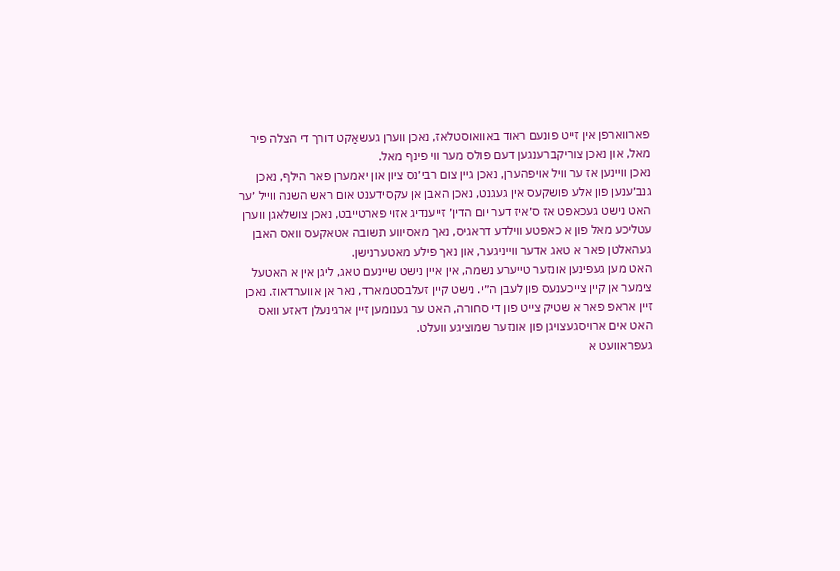פארווארפן אין זייט פונעם ראוד באוואוסטלאז, נאכן ווערן געשאַקט דורך די הצלה פיר מאל, און נאכן צוריקברענגען דעם פולס מער ווי פינף מאל.
נאכן וויינען אז ער וויל אויפהערן, נאכן גיין צום רבי׳נס ציון און יאמערן פאר הילף, נאכן גנב׳ענען פון אלע פושקעס אין געגנט, נאכן האבן אן עקסידענט אום ראש השנה ווייל ׳ער האט נישט געכאפט אז ס׳איז דער יום הדין׳ זייענדיג אזוי פארטייבט, נאכן צושלאגן ווערן עטליכע מאל פון א כאפטע ווילדע דראגיס, נאך מאסיווע תשובה אטאקעס וואס האבן געהאלטן פאר א טאג אדער ווייניגער, און נאך פילע מאטערנישן.
האט מען געפינען אונזער טייערע נשמה, אין איין נישט שיינעם טאג, ליגן אין א האטעל צימער אן קיין צייכענעס פון לעבן ה״י. נישט קיין זעלבסטמארד, נאר אן אווערדאוז. נאכן זיין אראפ פאר א שטיק צייט פון די סחורה, האט ער גענומען זיין ארגינעלן דאזע וואס האט אים ארויסגעצויגן פון אונזער שמוציגע וועלט.
געפראוועט א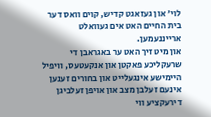לוי׳ און געזאגט קדיש, קוים וואס דער בית החיים האט אים געוואלט ארייננעמען.
און מיט זיך האט ער באגראבן די שרעקליכע פאקטן און אנקעטעס, וויפיל היימישע אינגעלייט און בחורים זענען אינעם זעלבן מצב און אויפן זעלביגן דירעקציע ווי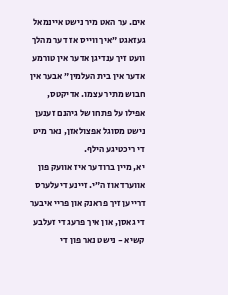אים. ער האט מיר נישט איינמאל געזאגט ״איך ווייס אז דער מהלך וועט זיך ענדיגן אדער אין טורמע אדער אין בית העלמין״ אבער אין חבוש מתיר עצמו. אדיקטס, אפילו על פתחו של גיהנם זענען נישט מסוגל אפצולאזן, נאר מיט די ריכטיגע הילף.
יא, מיין ברודער איז אוועק פון אווערדאוז ה״י. זיינע דיעלערס דרייען זיך פראנק און פריי איבער די גאסן, און איך פרעג די זעלבע קשיא - נישט נאר פון די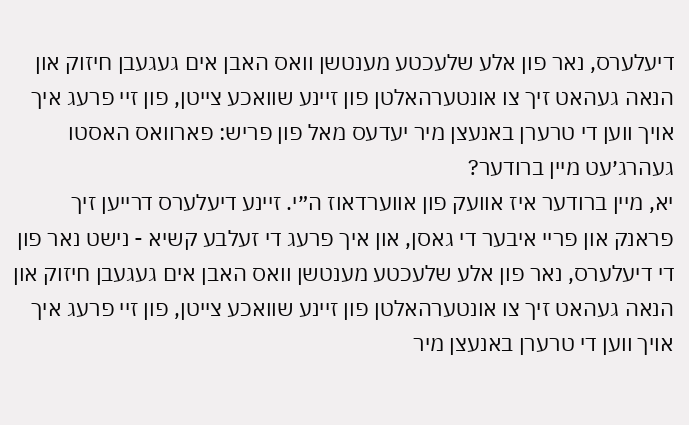דיעלערס, נאר פון אלע שלעכטע מענטשן וואס האבן אים געגעבן חיזוק און הנאה געהאט זיך צו אונטערהאלטן פון זיינע שוואכע צייטן, פון זיי פרעג איך אויך ווען די טרערן באנעצן מיר יעדעס מאל פון פריש: פארוואס האסטו געהרג׳עט מיין ברודער?
יא, מיין ברודער איז אוועק פון אווערדאוז ה״י. זיינע דיעלערס דרייען זיך פראנק און פריי איבער די גאסן, און איך פרעג די זעלבע קשיא - נישט נאר פון די דיעלערס, נאר פון אלע שלעכטע מענטשן וואס האבן אים געגעבן חיזוק און הנאה געהאט זיך צו אונטערהאלטן פון זיינע שוואכע צייטן, פון זיי פרעג איך אויך ווען די טרערן באנעצן מיר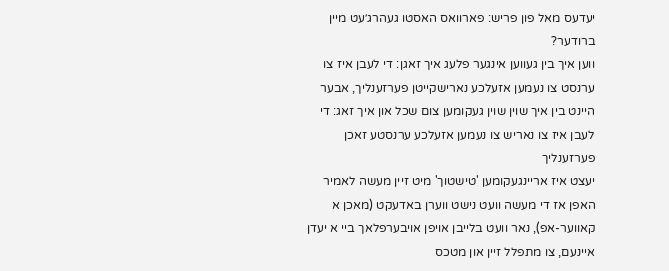יעדעס מאל פון פריש: פארוואס האסטו געהרג׳עט מיין ברודער?
ווען איך בין געווען אינגער פלעג איך זאגן: די לעבן איז צו ערנסט צו נעמען אזעלכע נארישקייטן פערזענליך, אבער היינט בין איך שוין שוין געקומען צום שכל און איך זאג: די לעבן איז צו נאריש צו נעמען אזעלכע ערנסטע זאכן פערזענליך
יעצט איז אריינגעקומען 'טישטוך' מיט זיין מעשה לאמיר האפן אז די מעשה וועט נישט ווערן באדעקט (מאכן א קאווער-אפ), נאר וועט בלייבן אויפן אויבערפלאך ביי א יעדן איינעם, צו מתפלל זיין און מטכס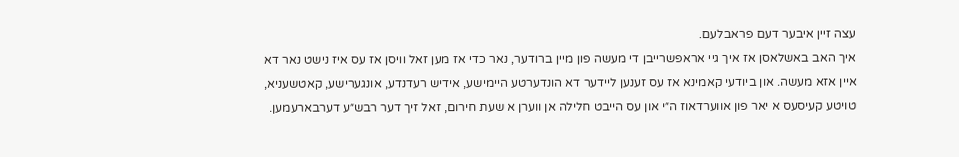עצה זיין איבער דעם פראבלעם.
איך האב באשלאסן אז איך גיי אראפשרייבן די מעשה פון מיין ברודער, נאר כדי אז מען זאל וויסן אז עס איז נישט נאר דא איין אזא מעשה. און ביודעי קאמינא אז עס זענען ליידער דא הונדערטע היימישע, אידיש רעדנדע, אונגערישע, קאטשעניא, טויטע קעיסעס א יאר פון אווערדאוז ה״י און עס הייבט חלילה אן ווערן א שעת חירום, זאל זיך דער רבש״ע דערבארעמען.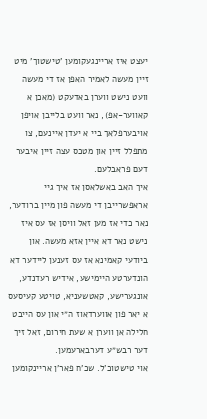יעצט איז אריינגעקומען 'טישטוך' מיט זיין מעשה לאמיר האפן אז די מעשה וועט נישט ווערן באדעקט (מאכן א קאווער-אפ), נאר וועט בלייבן אויפן אויבערפלאך ביי א יעדן איינעם, צו מתפלל זיין און מטכס עצה זיין איבער דעם פראבלעם.
איך האב באשלאסן אז איך גיי אראפשרייבן די מעשה פון מיין ברודער, נאר כדי אז מען זאל וויסן אז עס איז נישט נאר דא איין אזא מעשה. און ביודעי קאמינא אז עס זענען ליידער דא הונדערטע היימישע, אידיש רעדנדע, אונגערישע, קאטשעניא, טויטע קעיסעס א יאר פון אווערדאוז ה״י און עס הייבט חלילה אן ווערן א שעת חירום, זאל זיך דער רבש״ע דערבארעמען.
אוי טישטוכ'ל. שכ'ח פאר'ן אריינקומען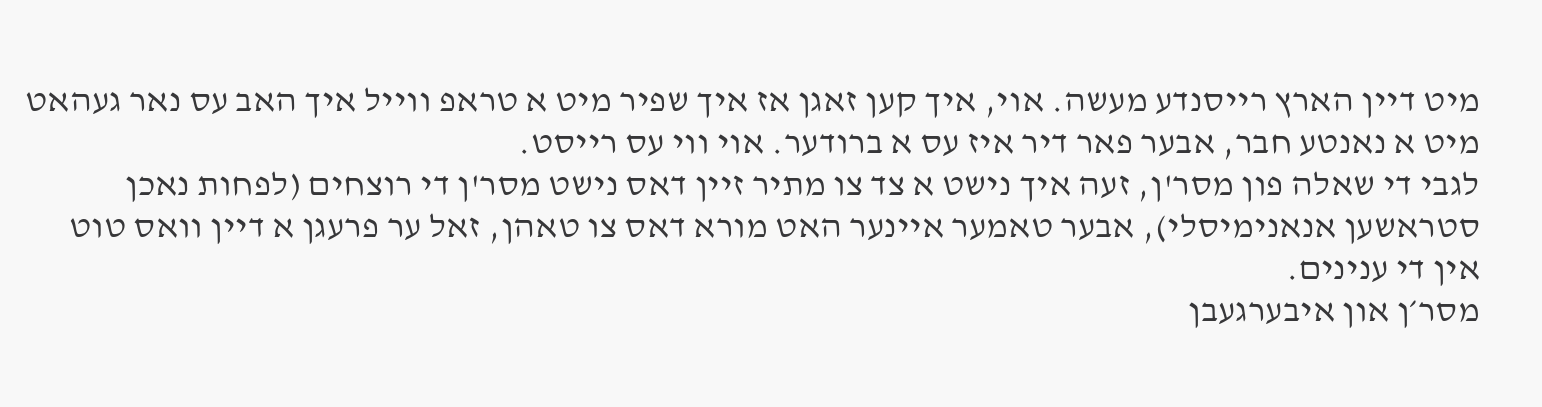מיט דיין הארץ רייסנדע מעשה. אוי, איך קען זאגן אז איך שפיר מיט א טראפ ווייל איך האב עס נאר געהאט מיט א נאנטע חבר, אבער פאר דיר איז עס א ברודער. אוי ווי עס רייסט.
לגבי די שאלה פון מסר'ן, זעה איך נישט א צד צו מתיר זיין דאס נישט מסר'ן די רוצחים (לפחות נאכן סטראשען אנאנימיסלי), אבער טאמער איינער האט מורא דאס צו טאהן, זאל ער פרעגן א דיין וואס טוט אין די ענינים.
מסר׳ן און איבערגעבן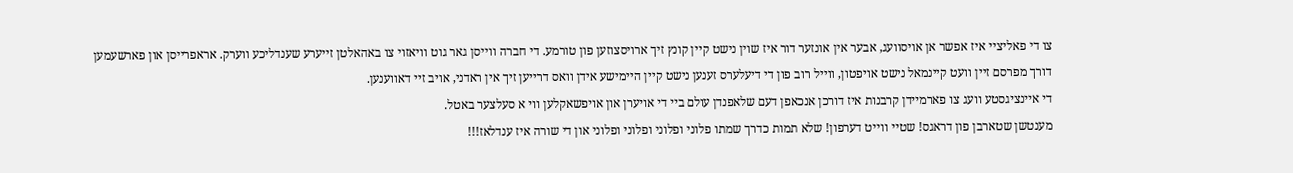צו די פאליציי איז אפשר אן אויסוועג, אבער אין אונזער דור איז שוין נישט קיין קונץ זיך ארויסצוזען פון טורמע. די חברה ווייסן גאר גוט וויאזוי צו באהאלטן זייערע שענדליכע ווערק. אראפרייסן און פארשעמען דורך מפרסם זיין וועט קיינמאל נישט אויפטון, ווייל רוב פון די דיעלערס זענען נישט קיין היימישע אידן וואס דרייען זיך אין ראדני, אויב זיי דאווענען.
די איינציגסטע וועג צו פארמיידן קרבנות איז דורכן אנכאפן דעם שלאפנדן עולם ביי די אויערן און אויפשאקלען ווי א סעלצער באטל.
מענטשן שטארבן פון דראגס! שטיי ווייט דערפון! שלא תמות כדרך שמתו פלוני ופלוני ופלוני ופלוני און די שורה איז ענדלאז!!!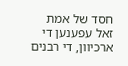חסד של אמת זאל עפענען די ארכיוון, די רבנים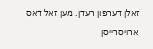זאלן דערפון רעדן. מען זאל דאס ארויסרייסן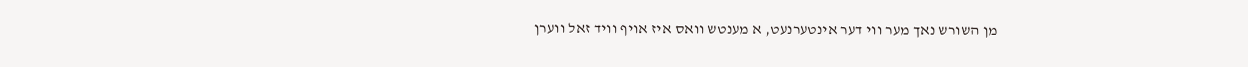מן השורש נאך מער ווי דער אינטערנעט, א מענטש וואס איז אויף וויד זאל ווערן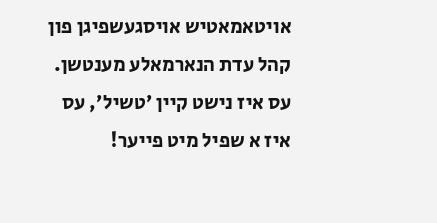אויטאמאטיש אויסגעשפיגן פון קהל עדת הנארמאלע מענטשן. עס איז נישט קיין ׳טשיל׳, עס איז א שפיל מיט פייער!